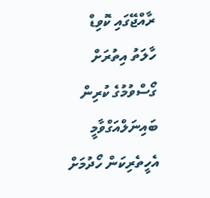ރާއްޖޭގައި ކޮވިޑް ހާލަތު އިތުރަށް ގޯސްވުމުގެ ކުރިން ބައިނަލްއަގްވާމީ އެހީތެރިކަން ހޯދުމަށް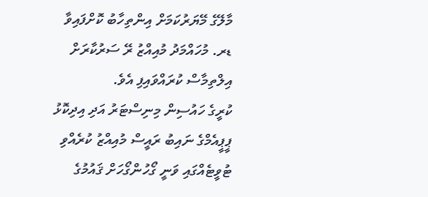މާލޭގެ މޭޔަރުކަމަށް އިންތިހާބު ކޮށްފައިވާ ޑރ. މުހައްމަދު މުއިއްޒު ރޭ ސަރުކާރަށް އިލްތިމާސް ކުރައްވައިފި އެވެ.
ކުރީގެ ހައުސިން މިނިސްޓަރު އަދި އިދިކޮޅު ޕީޕީއެމްގެ ނައިބު ރައީސް މުއިއްޒު ކުރެއްވި ޓުވީޓެއްގައި ވަނީ ގޯހުންގޯހަށް ޤައުމުގެ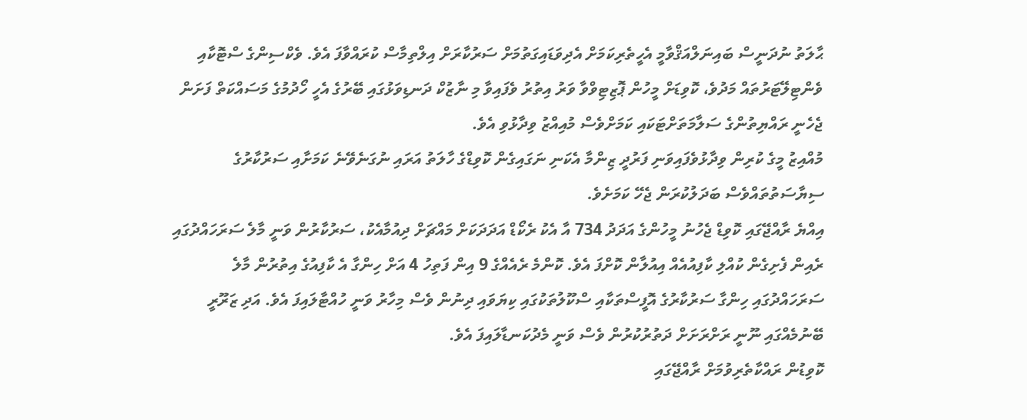ޙާލަތު ނުދަނީސް ބައިނަލްއަޤްވާމީ އެހީތެރިކަމަށް އެދިވަޑައިގަތުމަށް ސަރުކާރަށް އިލްތިމާސް ކުރައްވާފަ އެވެ. ވެކްސިންގެ ސްޓޮކާއި ވެންޓިލޭޓަރުތައް މަދުވެ، ކޮވިޑަށް މީހުން ޕޮޒިޓިވްވާ ވަރު އިތުރު ވެފައިވާ މި ނާޒުކް ދަނޑިވަޅުގައި ބޭރުގެ އެހީ ހޯދުމުގެ މަސައްކަތް ފަށަން ޖެހެނީ ރައްޔިތުންގެ ސަލާމަތަށްޓަކައި ކަމަށްވެސް މުއިއްޒު ވިދާޅުވި އެވެ.
މުއްއިޒު މީގެ ކުރިން ވިދާޅުވެފައިވަނި ފަރުދީ ޒިންމާ އެކަނި ނަގައިގެން ކޮވިޑްގެ ހާލަތު އަރައި ނުގަނެވޭނެ ކަމަށާއި ސަރުކާރުގެ ސިޔާސަތުތައްވެސް ބަދަލުކުރަން ޖެހޭ ކަމަށެވެ.
އިއްޔެ ރާއްޖޭގައި ކޮވިޑް ޖެހުނު މީހުންގެ އަދަދު 734 އާ އެކު ރެކޯޑް އަދަދަކަށް މައްޗަށް ދިއުމާއެކު، ސަރުކާރުން ވަނީ މާލެ ސަރަހައްދުގައި ރެއިން ފެށިގެން ކުއްލި ކާފިއުއެއް އިއުލާން ކޮށްފަ އެވެ. ކޮންމެ ރެއެއްގެ 9 އިން ފަތިހު 4 އަށް ހިންގާ އެ ކާފިއުގެ އިތުރުން މާލެ ސަރަހައްދުގައި ހިންގާ ސަރުކާރުގެ އޮފީސްތަކާއި ސްކޫލުތަކުގައި ކިޔަވައި ދިނުން ވެސް މިހާރު ވަނީ ހުއްޓާލައިފަ އެވެ. އަދި ޒަރޫރީ ބޭނުމެއްގައި ނޫނީ ރަށްރަށަށް ދަތުރުކުރުން ވެސް ވަނީ މެދުކަނޑާލައިފަ އެވެ.
ކޮވިޑުން ރައްކާތެރިވުމަށް ރާއްޖޭގައި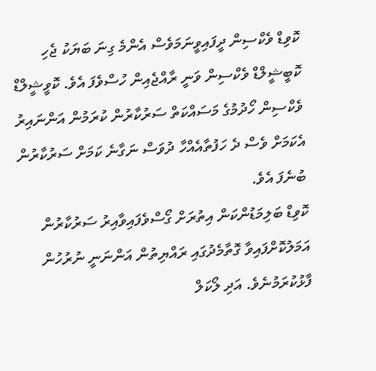ކޮވިޑް ވެކްސިން ދީފައިވީނަމަވެސް އެންމެ ގިނަ ބަޔަކު ޖެހި ކޮބީޝީލްޑް ވެކްސިން ވަނީ ރާއްޖެއިން ހުސްވެފަ އެވެ. ކޮވީޝީލްޑް ވެކްސިން ހޯދުމުގެ މަސައްކަތް ސަރުކާރުން ކުރަމުން އަންނައިރު އެކަމަށް ވެސް ދެ ހަފުތާއެއްހާ ދުވަސް ނަގާނެ ކަމަށް ސަރުކާރުން ބުނެފަ އެވެ.
ކޮވިޑް ބަލިމަޑުންކަން އިތުރަށް ގޯސްވެފައިވާއިރު ސަރުކާރުން އަމަލުކޮށްފައިވާ ގޮތާމެދުގައި ރައްޔިތުން އަންނަނީ ނުރުހުން ފާޅުކުރަމުނެވެ. އަދި ލޯކަލް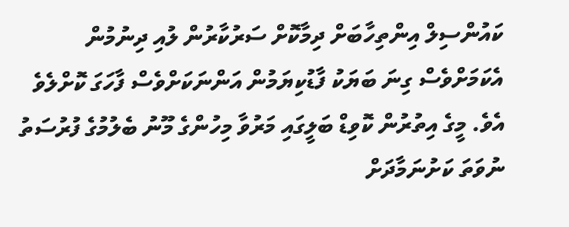ކައުންސިލް އިންތިހާބަށް ދިމާކޮށް ސަރުކާރުން ލުއި ދިނުމުން އެކަމަށްވެސް ގިނަ ބަޔަކު ފާޑުކިޔަމުން އަންނަކަށްވެސް ފާހަގަ ކޮށްލެވެ އެވެ. މީގެ އިތުރުން ކޮވިޑް ބަލީގައި މަރުވާ މިހުންގެ މޫނު ބެލުމުގެ ފުރުސަތު ނުވަތަ ކަށުނަމާދަށް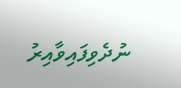ނުދެވިފައިވާއިރު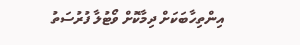އިންތިހާބަކަށް ދިމާކޮށް ވޯޓުލާ ފުރުސަތު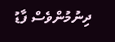ދިނުމުންވެސް ފާޑު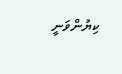ކިޔުންވަނީ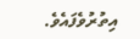އިތުރުވެފައެވެ.